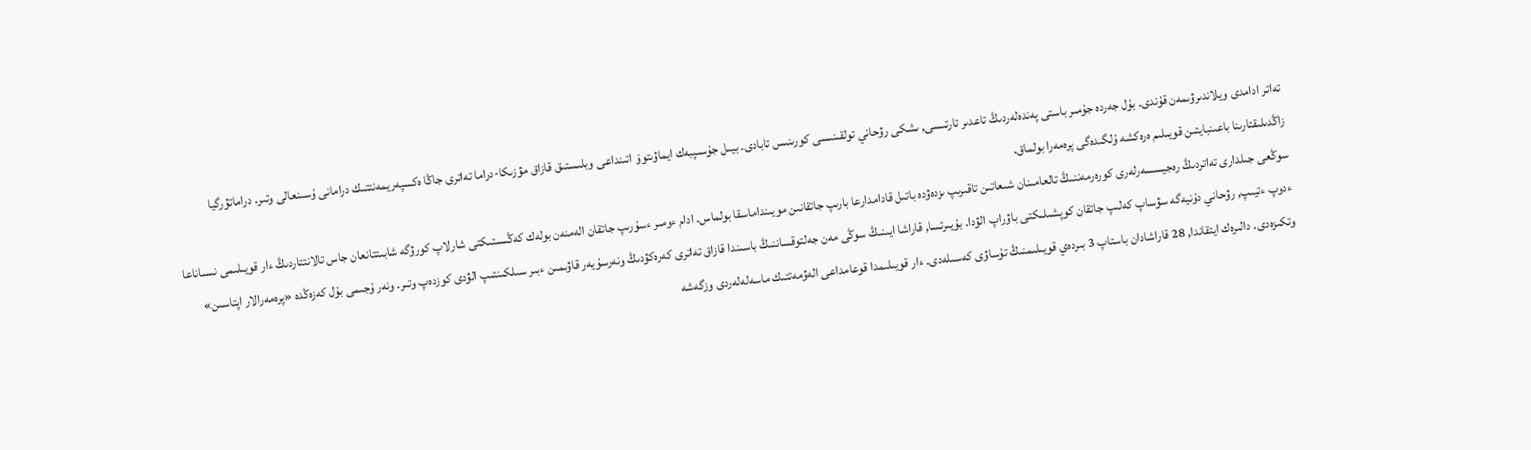تەاتر ادامدى ويلاندىرۋىمەن قۇندى. بۇل جەردە جۇمىر باستى پەندەلەردىڭ تاعدىر تارتىسى, ىشكى رۋحاني تولقىنىسى كورىنىس تابادى. بيىل جۇسىپبەك ايماۋىتوۆ اتىنداعى وبلىستىق قازاق مۋزىكا-دراما تەاترى جاڭا ەكسپەريمەنتتىك درامانى ۇسىنعالى وتىر. دراماتۋرگيا زاڭدىلىقتارىنا باعىنبايتىن قويىلىم ەرەكشە ۇلگىدەگى پرەمەرا بولماق.
سوڭعى جىلدارى تەاتردىڭ رەجيسسەرلەرى كورەرمەننىڭ تالعامىنان شىعاتىن تاقىرىپ ىزدەۋدە باتىل قادامدارعا بارىپ جاتقانىن مويىنداماسقا بولماس. ادام ءومىر ءسۇرىپ جاتقان الەمنەن بولەك كەڭىستىكتى شارلاپ كورۋگە شابىتتانعان جاس تالانتتاردىڭ ءار قويىلىمى نىساناعا ءدوپ ءتيىپ, رۋحاني دۇنيەگە سۋساپ كەلىپ جاتقان كوپشىلىكتى باۋراپ الۋدا. بۇيىرتسا, قاراشا ايىنىڭ سوڭى مەن جەلتوقساننىڭ باسىندا قازاق تەاترى كەرەكۋدىڭ ونەرسۇيەر قاۋىمىن ءبىر سىلكىنتىپ الۋدى كوزدەپ وتىر. ونەر ۇجىمى بۇل كەزەڭدە «پرەمەرالار اپتاسىن» وتكىزەدى. دالىرەك ايتقاندا, 28 قاراشادان باستاپ 3 بىردەي قويىلىمنىڭ تۇساۋى كەسىلەدى. ءار قويىلىمدا قوعامداعى الەۋمەتتىك ماسەلەلەردى وزگەشە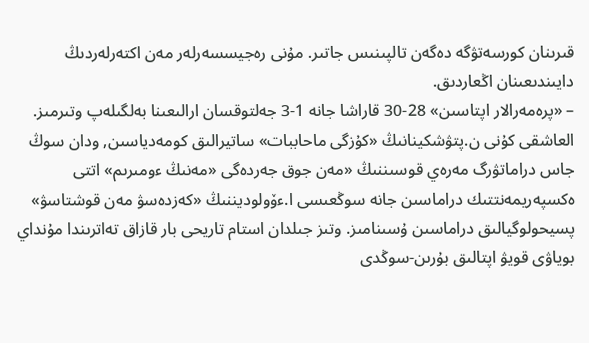قىرىنان كورسەتۋگە دەگەن تالپىنىس جاتىر. مۇنى رەجيسسەرلەر مەن اكتەرلەردىڭ دايىندىعىنان اڭعاردىق.
– «پرەمەرالار اپتاسىن» 28-30 قاراشا جانە 1-3 جەلتوقسان ارالىعىنا بەلگىلەپ وتىرمىز. العاشقى كۇنى ن.پتۋشكينانىڭ «كۇزگى ماحاببات» ساتيرالىق كومەدياسىن, ودان سوڭ جاس دراماتۋرگ مەرەي قوسىننىڭ «مەن جوق جەردەگى «مەنىڭ ءومىرىم» اتتى ەكسپەريمەنتتىك دراماسىن جانە سوڭعىسى ا.ءۆولوديننىڭ «كەزدەسۋ مەن قوشتاسۋ» پسيحولوگيالىق دراماسىن ۇسىنامىز. وتىز جىلدان استام تاريحى بار قازاق تەاترىندا مۇنداي بوياۋى قويۋ اپتالىق بۇرىن-سوڭدى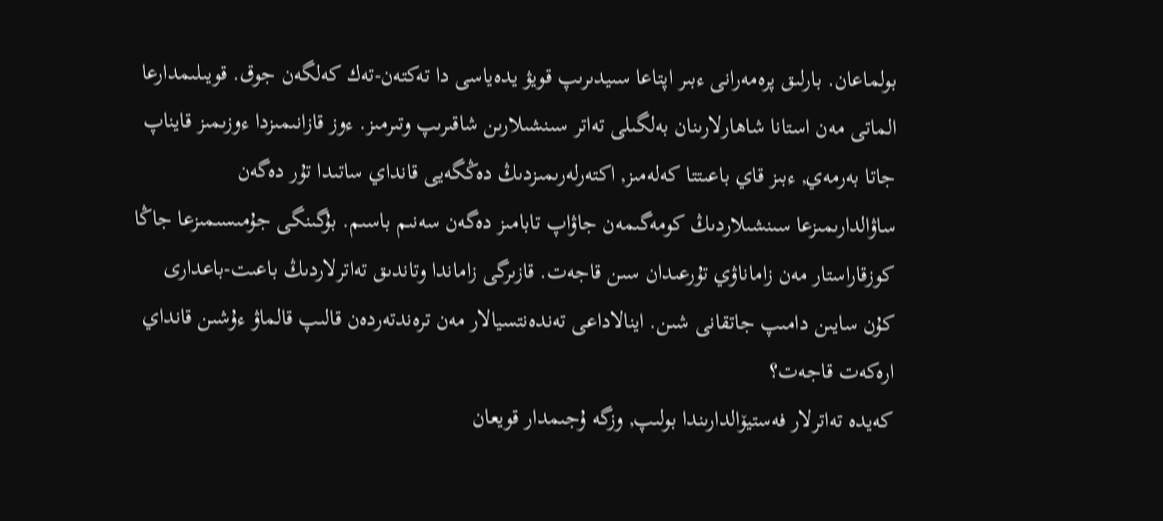بولماعان. بارلىق پرەمەرانى ءبىر اپتاعا سىيدىرىپ قويۋ يدەياسى دا تەكتەن-تەك كەلگەن جوق. قويىلىمدارعا الماتى مەن استانا شاھارلارىنان بەلگىلى تەاتر سىنشىلارىن شاقىرىپ وتىرمىز. ءوز قازانىمىزدا ءوزىمىز قايناپ جاتا بەرمەي, ءبىز قاي باعىتتا كەلەمىز, اكتەرلەرىمىزدىڭ دەڭگەيى قانداي ساتىدا تۇر دەگەن ساۋالدارىمىزعا سىنشىلاردىڭ كومەگىمەن جاۋاپ تابامىز دەگەن سەنىم باسىم. بۇگىنگى جۇمىسىمىزعا جاڭا كوزقاراستار مەن زاماناۋي تۇرعىدان سىن قاجەت. قازىرگى زاماندا وتاندىق تەاترلاردىڭ باعىت-باعدارى كۇن سايىن دامىپ جاتقانى شىن. اينالاداعى تەندەنتسيالار مەن ترەندتەردەن قالىپ قالماۋ ءۇشىن قانداي ارەكەت قاجەت؟
كەيدە تەاترلار فەستيۆالدارىندا بولىپ, وزگە ۇجىمدار قويعان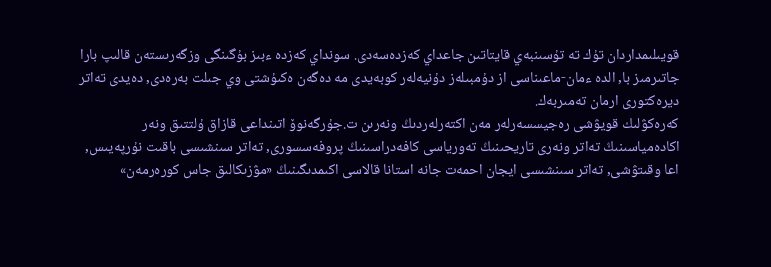قويىلىمداردان تۇك تە تۇسىنبەي قايتاتىن جاعداي كەزدەسەدى. سونداي كەزدە ءبىز بۇگىنگى وزگەرىستەن قالىپ بارا جاتىرمىز با, الدە ءمان-ماعىناسى از دۇمبىلەز دۇنيەلەر كوبەيدى مە دەگەن ەكىۇشتى وي جىلت بەرەدى, دەيدى تەاتر ديرەكتورى ارمان تەمىربەك.
كەرەكۋلىك قويۋشى رەجيسسەرلەر مەن اكتەرلەردىڭ ونەرىن ت.جۇرگەنوۆ اتىنداعى قازاق ۇلتتىق ونەر اكادەمياسىنىڭ تەاتر ونەرى تاريحىنىڭ تەورياسى كافەدراسىنىڭ پروفەسسورى, تەاتر سىنشىسى باقىت نۇرپەيىس, اعا وقىتۋشى, تەاتر سىنشىسى ايجان احمەت جانە استانا قالاسى اكىمدىگىنىڭ «مۋزىكالىق جاس كورەرمەن»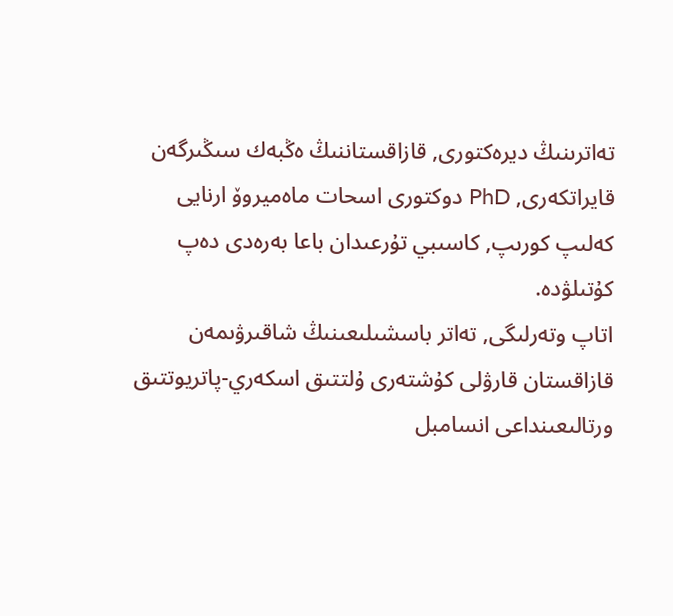تەاترىنىڭ ديرەكتورى, قازاقستاننىڭ ەڭبەك سىڭىرگەن قايراتكەرى, PhD دوكتورى اسحات ماەميروۆ ارنايى كەلىپ كورىپ, كاسىبي تۇرعىدان باعا بەرەدى دەپ كۇتىلۋدە.
اتاپ وتەرلىگى, تەاتر باسشىلىعىنىڭ شاقىرۋىمەن قازاقستان قارۋلى كۇشتەرى ۇلتتىق اسكەري-پاتريوتتىق ورتالىعىنداعى انسامبل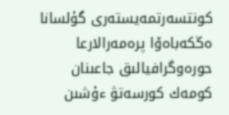كونتسەرتمەيستەرى گۇلسانا ەڭكەباەۆا پرەمەرالارعا حورەوگرافيالىق جاعىنان كومەك كورسەتۋ ءۇشىن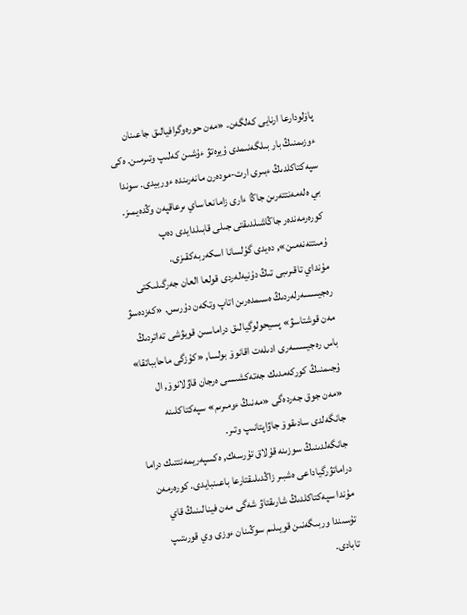پاۆلودارعا ارنايى كەلگەن. «مەن حورەوگرافيالىق جاعىنان ءوزىمنىڭ بار بىلگەنىمدى ۇيرەتۋ ءۇشىن كەلىپ وتىرمىن. ەكى سپەكتاكلدىڭ ءبىرى ارت-مودەرن مانەرىندە ءوربيدى. سوندا بي ەلەمەنتتەرىن جاڭا ءارى زامانعا ساي ىرعاقپەن وڭدەيمىز. كورەرمەندەر جاڭاشىلدىقتى جىلى قابىلدايدى دەپ ۇمىتتەنەمىن», دەيدى گۇلسانا اسكەربەكقىزى.
مۇنداي تاقىرىبى تىڭ دۇنيەلەردى قولعا العان جەرگىلىكتى رەجيسسەرلەردىڭ ەسىمدەرىن اتاپ وتكەن دۇرىس. «كەزدەسۋ مەن قوشتاسۋ» پسيحولوگيالىق دراماسىن قويۋشى تەاتردىڭ باس رەجيسسەرى ادىلەت اقانوۆ بولسا, «كۇزگى ماحابباتقا» ۇجىمنىڭ كوركەمدىك جەتەكشىسى ەرجان قاۋلانوۆ, ال «مەن جوق جەردەگى «مەنىڭ ءومىرىم» سپەكتاكلىنە جانگەلدى سادىقوۆ جاۋاپتانىپ وتىر.
جانگەلدىنىڭ سوزىنە قۇلاق تۇرسەك, ەكسپەريمەنتتىك دراما دراماتۋرگياداعى ەشبىر زاڭدىلىقتارعا باعىنبايدى. كورەرمەن مۇندا سپەكتاكلدىڭ شارىقتاۋ شەگى مەن فينالىنىڭ قاي تۇسىندا وربىگەنىن قويىلىم سوڭىنان ءوزى وي قورىتىپ تابادى.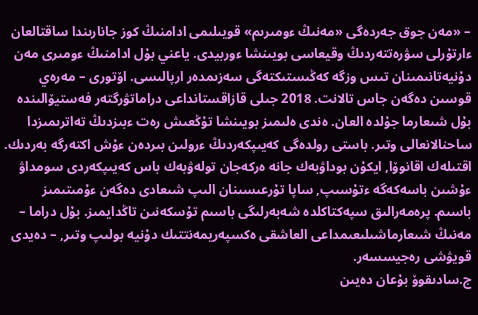– «مەن جوق جەردەگى «مەنىڭ ءومىرىم» قويىلىمى ادامنىڭ كوز جانارىندا ساقتالعان ءارتۇرلى سۋرەتتەردىڭ وقيعاسى بويىنشا ءوربيدى. ياعني بۇل ادامنىڭ ءومىرى مەن دۇنيەتانىمىنان تىس وزگە كەڭىستىكتەگى سەزىمدەر ارپالىسى. اۆتورى – مەرەي قوسىن دەگەن جاس تالانت. 2018 جىلى قازاقستانداعى دراماتۋرگتەر فەستيۆالىندە بۇل شىعارما جۇلدە العان. ەندى ەلىمىز بويىنشا تۇڭعىش رەت ءبىزدىڭ تەاترىمىزدا ساحنالانعالى وتىر. باستى رولدەگى كەيىپكەردىڭ ءرولىن بىردەن ءۇش اكتەرگە بەردىك. اقتىلەك اقانوۆا, ايكۇن بوداۋبەك جانە ەركەجان تولەۋبەك باس كەيىپكەردى سومداۋ ءۇشىن باسەكەگە ءتۇسىپ, ساپا تۇرعىسىنان الىپ شىعادى دەگەن ءۇمىتىمىز باسىم. پرەمەرالىق سپەكتاكلدە شەبەرلىگى باسىم تۇسكەنىن تاڭدايمىز. بۇل دراما – مەنىڭ شىعارماشىلىعىمداعى العاشقى ەكسپەريمەنتتىك دۇنيە بولىپ وتىر, – دەيدى قويۋشى رەجيسسەر.
ج.سادىقوۆ بۇعان دەيىن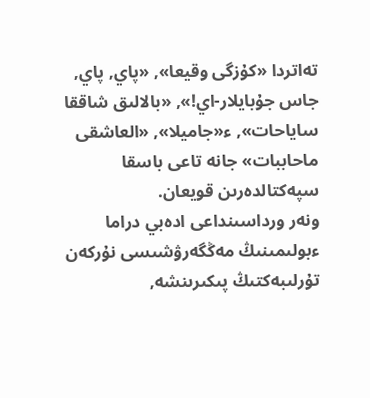تەاتردا «كۇزگى وقيعا», «پاي, پاي, جاس جۇبايلار-اي!», «بالالىق شاققا ساياحات», ء«جاميلا», «العاشقى ماحاببات» جانە تاعى باسقا سپەكتالدەرىن قويعان.
ونەر ورداسىنداعى ادەبي دراما ءبولىمىنىڭ مەڭگەرۋشىسى نۇركەن تۇرلىبەكتىڭ پىكىرىنشە,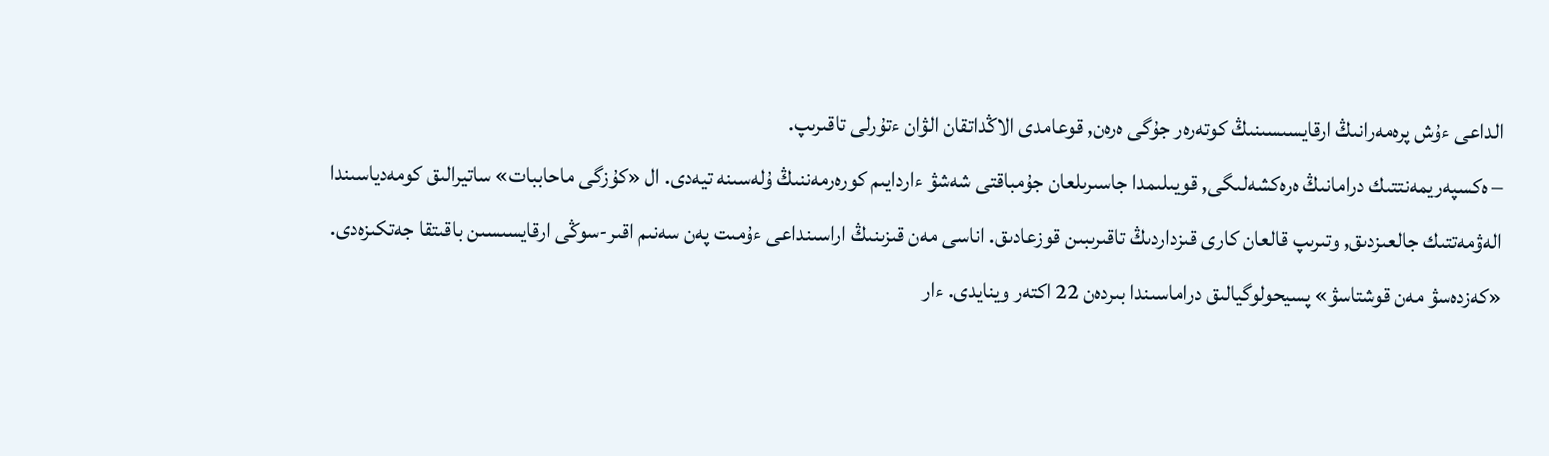الداعى ءۇش پرەمەرانىڭ ارقايسىسىنىڭ كوتەرەر جۇگى ەرەن, قوعامدى الاڭداتقان الۋان ءتۇرلى تاقىرىپ.
– ەكسپەريمەنتتىك درامانىڭ ەرەكشەلىگى, قويىلىمدا جاسىرىلعان جۇمباقتى شەشۋ ءاردايىم كورەرمەننىڭ ۇلەسىنە تيەدى. ال «كۇزگى ماحاببات» ساتيرالىق كومەدياسىندا الەۋمەتتىك جالعىزدىق, وتىرىپ قالعان كارى قىزداردىڭ تاقىرىبىن قوزعادىق. اناسى مەن قىزىنىڭ اراسىنداعى ءۇمىت پەن سەنىم اقىر-سوڭى ارقايسىسىن باقىتقا جەتكىزەدى. «كەزدەسۋ مەن قوشتاسۋ» پسيحولوگيالىق دراماسىندا بىردەن 22 اكتەر وينايدى. ءار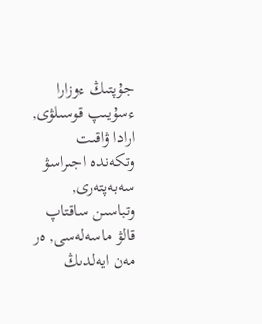جۇپتىڭ ءوزارا ءسۇيىپ قوسىلۋى, ارادا ۋاقىت وتكەندە اجىراسۋ سەبەپتەرى, وتباسىن ساقتاپ قالۋ ماسەلەسى, ەر مەن ايەلدىڭ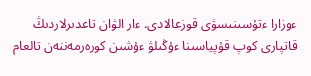ءوزارا ءتۇسىنىسۋى قوزعالادى. ءار الۋان تاعدىرلاردىڭ قاتپارى كوپ قۇپياسىنا ءۇڭىلۋ ءۇشىن كورەرمەننەن تالعام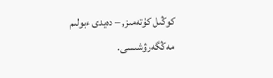كوڭىل كۇتەمىز, – دەيدى ءبولىم مەڭگەرۋشىسى.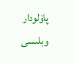پاۆلودار وبلىسى